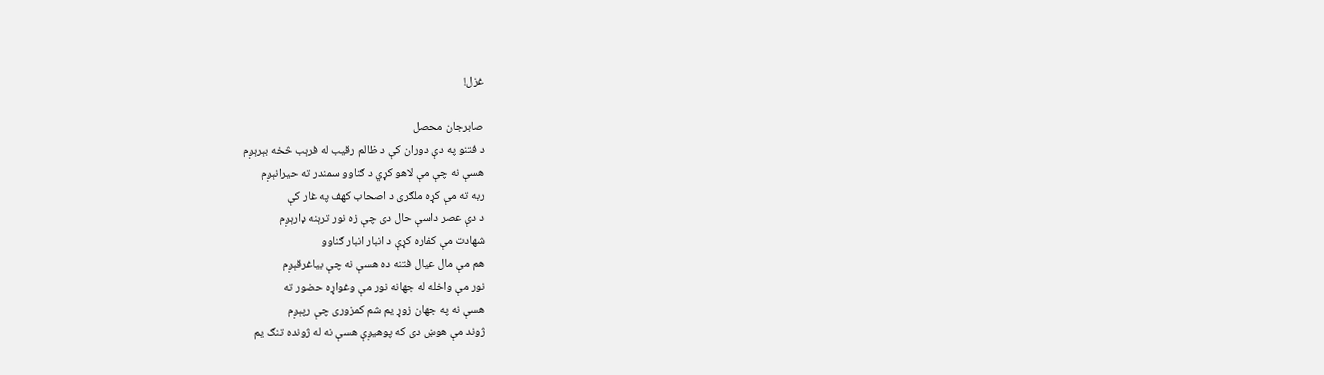غزل!

صابرجان محصل
د فتنو په دې دوران کې د ظالم رقیب له فرېب څخه بېرېږم
هسې نه چې مې لاهو کړي د ګناوو سمندر ته حیرانېږم
ربه ته مې کړه ملګری د اصحاب کهف په غار کې
د دې عصر داسې حال دی چې زه نور ترېنه ډارېږم
شهادت مې کفاره کړې د انبار انبار ګناوو
هم مې مال عیال فتنه ده هسې نه چې بیاغرقېږم
نور مې واخله له جهانه نور مې وغواړه حضور ته
هسې نه په جهان زوړ یم شم کمزوری چې رپېږم
ژوند مې هوښ دی که پوهیږې هسې نه له ژونده تنګ یم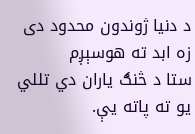د دنیا ژوندون محدود دی زه ابد ته هوسېږم
ستا د څنګ یاران دي تللي یو ته پاته یې.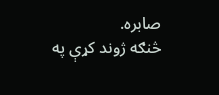صابره.
څنګه ژوند کړې په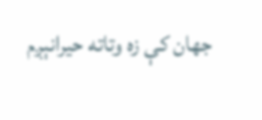جهان کې زه وتاته حیرانېږم